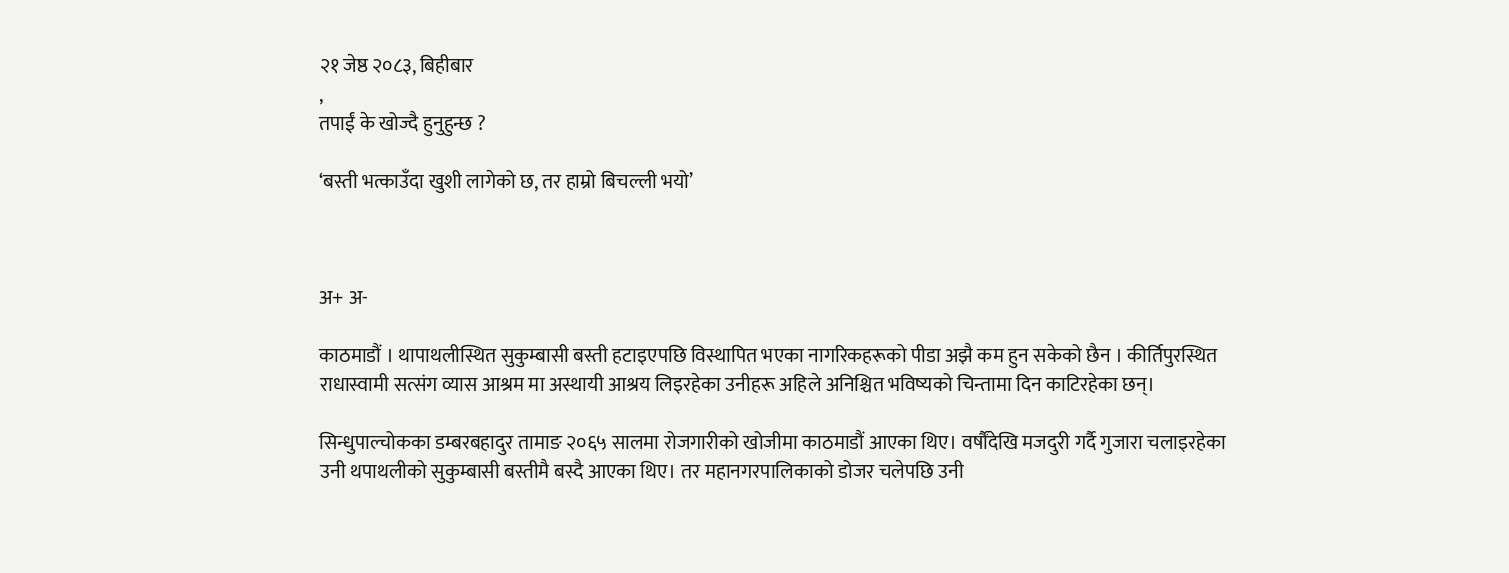२१ जेष्ठ २०८३, बिहीबार
,
तपाईं के खोज्दै हुनुहुन्छ ?

‘बस्ती भत्काउँदा खुशी लागेको छ, तर हाम्रो बिचल्ली भयो’



अ+ अ-

काठमाडौं । थापाथलीस्थित सुकुम्बासी बस्ती हटाइएपछि विस्थापित भएका नागरिकहरूको पीडा अझै कम हुन सकेको छैन । कीर्तिपुरस्थित राधास्वामी सत्संग व्यास आश्रम मा अस्थायी आश्रय लिइरहेका उनीहरू अहिले अनिश्चित भविष्यको चिन्तामा दिन काटिरहेका छन्।

सिन्धुपाल्चोकका डम्बरबहादुर तामाङ २०६५ सालमा रोजगारीको खोजीमा काठमाडौं आएका थिए। वर्षौंदेखि मजदुरी गर्दै गुजारा चलाइरहेका उनी थपाथलीको सुकुम्बासी बस्तीमै बस्दै आएका थिए। तर महानगरपालिकाको डोजर चलेपछि उनी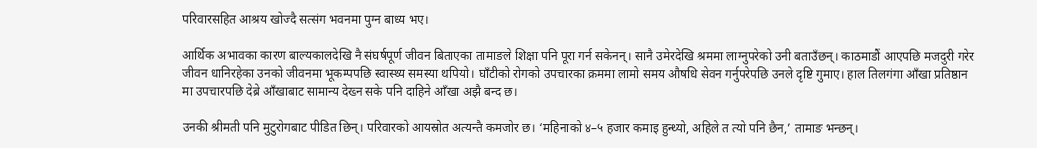परिवारसहित आश्रय खोज्दै सत्संग भवनमा पुग्न बाध्य भए।

आर्थिक अभावका कारण बाल्यकालदेखि नै संघर्षपूर्ण जीवन बिताएका तामाङले शिक्षा पनि पूरा गर्न सकेनन्। सानै उमेरदेखि श्रममा लाग्नुपरेको उनी बताउँछन्। काठमाडौं आएपछि मजदुरी गरेर जीवन धानिरहेका उनको जीवनमा भूकम्पपछि स्वास्थ्य समस्या थपियो। घाँटीको रोगको उपचारका क्रममा लामो समय औषधि सेवन गर्नुपरेपछि उनले दृष्टि गुमाए। हाल तिलगंगा आँखा प्रतिष्ठान मा उपचारपछि देब्रे आँखाबाट सामान्य देख्न सके पनि दाहिने आँखा अझै बन्द छ।

उनकी श्रीमती पनि मुटुरोगबाट पीडित छिन्। परिवारको आयस्रोत अत्यन्तै कमजोर छ। ‘महिनाको ४–५ हजार कमाइ हुन्थ्यो, अहिले त त्यो पनि छैन,’ तामाङ भन्छन्।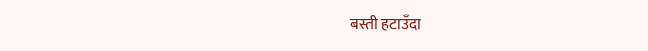बस्ती हटाउँदा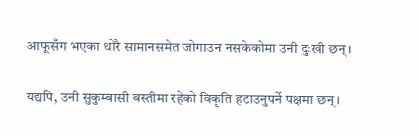आफूसँग भएका थोरै सामानसमेत जोगाउन नसकेकोमा उनी दुःखी छन्।

यद्यपि, उनी सुकुम्बासी बस्तीमा रहेको विकृति हटाउनुपर्ने पक्षमा छन्।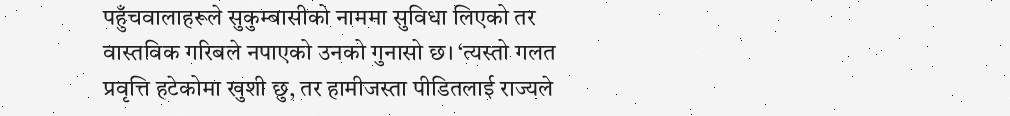पहुँचवालाहरूले सुकुम्बासीको नाममा सुविधा लिएको तर वास्तविक गरिबले नपाएको उनको गुनासो छ। ‘त्यस्तो गलत प्रवृत्ति हटेकोमा खुशी छु, तर हामीजस्ता पीडितलाई राज्यले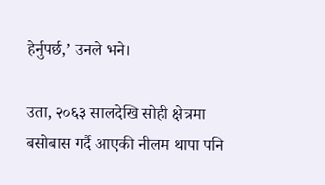हेर्नुपर्छ,’ उनले भने।

उता, २०६३ सालदेखि सोही क्षेत्रमा बसोबास गर्दै आएकी नीलम थापा पनि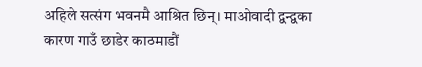अहिले सत्संग भवनमै आश्रित छिन्। माओवादी द्वन्द्वका कारण गाउँ छाडेर काठमाडौं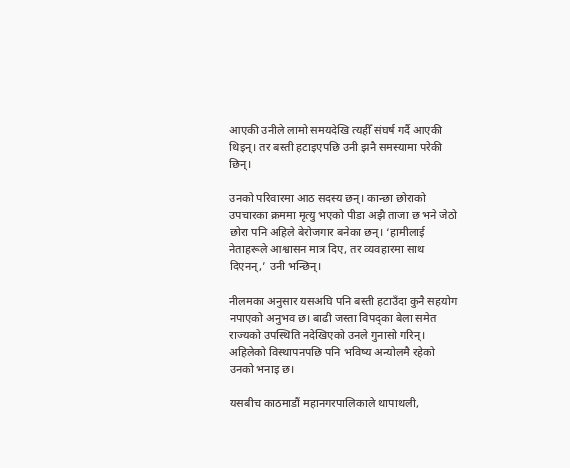आएकी उनीले लामो समयदेखि त्यहीँ संघर्ष गर्दै आएकी थिइन्। तर बस्ती हटाइएपछि उनी झनै समस्यामा परेकी छिन्।

उनको परिवारमा आठ सदस्य छन्। कान्छा छोराको उपचारका क्रममा मृत्यु भएको पीडा अझै ताजा छ भने जेठो छोरा पनि अहिले बेरोजगार बनेका छन्। ‘हामीलाई नेताहरूले आश्वासन मात्र दिए, तर व्यवहारमा साथ दिएनन्,’ उनी भन्छिन्।

नीलमका अनुसार यसअघि पनि बस्ती हटाउँदा कुनै सहयोग नपाएको अनुभव छ। बाढी जस्ता विपद्का बेला समेत राज्यको उपस्थिति नदेखिएको उनले गुनासो गरिन्। अहिलेको विस्थापनपछि पनि भविष्य अन्योलमै रहेको उनको भनाइ छ।

यसबीच काठमाडौं महानगरपालिकाले थापाथली,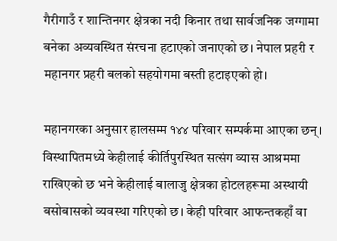गैरीगाउँ र शान्तिनगर क्षेत्रका नदी किनार तथा सार्वजनिक जग्गामा बनेका अव्यवस्थित संरचना हटाएको जनाएको छ। नेपाल प्रहरी र महानगर प्रहरी बलको सहयोगमा बस्ती हटाइएको हो।

महानगरका अनुसार हालसम्म १४४ परिवार सम्पर्कमा आएका छन्। विस्थापितमध्ये केहीलाई कीर्तिपुरस्थित सत्संग व्यास आश्रममा राखिएको छ भने केहीलाई बालाजु क्षेत्रका होटलहरूमा अस्थायी बसोबासको व्यवस्था गरिएको छ। केही परिवार आफन्तकहाँ वा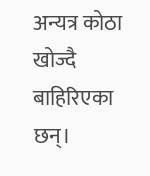अन्यत्र कोठा खोज्दै बाहिरिएका छन्।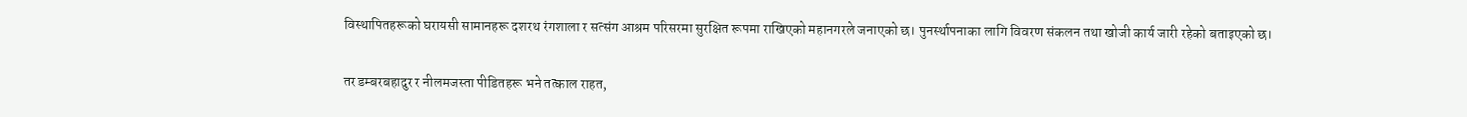विस्थापितहरूको घरायसी सामानहरू दशरथ रंगशाला र सत्संग आश्रम परिसरमा सुरक्षित रूपमा राखिएको महानगरले जनाएको छ। पुनर्स्थापनाका लागि विवरण संकलन तथा खोजी कार्य जारी रहेको बताइएको छ।

तर डम्बरबहादुर र नीलमजस्ता पीडितहरू भने तत्काल राहत,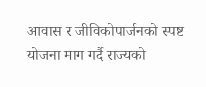आवास र जीविकोपार्जनको स्पष्ट योजना माग गर्दै राज्यको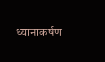ध्यानाकर्षण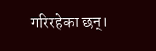गरिरहेका छन्।